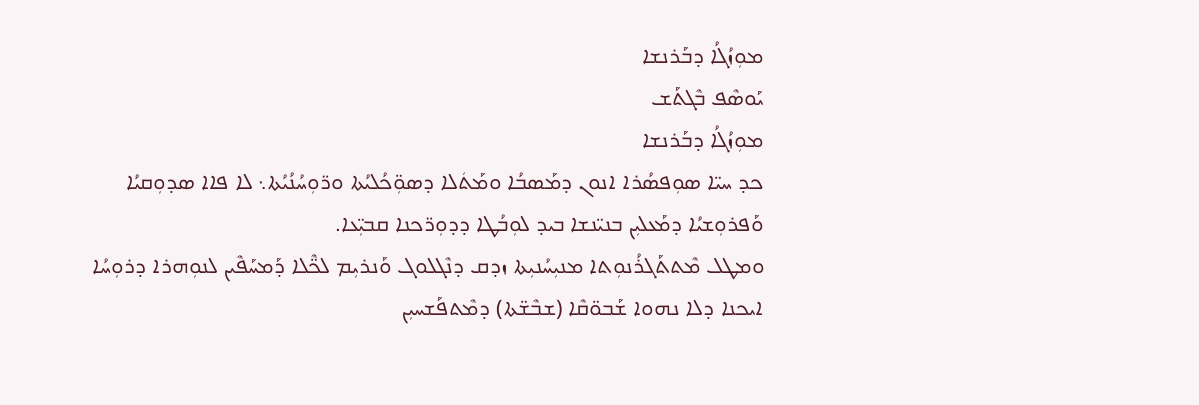ܡܘܼܙܳܓܳܐ ܕܒܰܪܢܫܐ
ܝܰܘܣܶܦ ܒܶܓܬܰܫ
ܡܘܼܙܳܓܳܐ ܕܒܰܪܢܫܐ
ܟܕ ܚܝ̈ܐ ܣܘܼܦܣܳܪܐ ܐܢܘܢ ܕܡܰܣܒܳܐ ܘܡܰܬܿܠܐ ܕܣܘܼ̈ܟܳܠܝܳܬܐ ܘܪ̈ܘܼܚܳܢܳܝܳܬܐ܆ ܠܐ ܦܐܐ ܣܕܘܼܩܝܳܐ ܘܰܦܪܘܼܫܝܳܐ ܕܡܰܥܠܝܼܢ ܒܢܝ̈ܢܫܐ ܒܝܕ ܠܘܼܒܳܛܐ ܕܕܘܼܪ̈ܟܢܐ ܩܒܝܼ̈ܥܐ.
ܘܡܛܠ ܡܶܬܬܰܓܪܳܢܘܼܬܐ ܡܢܝܼܚܳܢܝܼܬܐ ܙܕܩ ܕܢܶܓܠܘܓ ܘܰܢܪܝܼܡ ܠܟ̈ܶܠܐ ܕܰܡܚܰܦܶܝܢ ܠܢܘܼܗܪܐ ܕܪܘܼܚܳܐ ܐܝܟܢܐ ܕܠܐ ܢܗܘܐ ܫܰܒܘ̈ܩܶܐ (ܫܒܶܫ̈ܬܐ) ܕܡܶܬܦܰܫܚܝܼܢ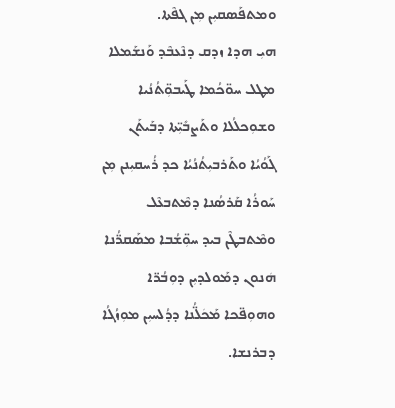ܘܡܬܦܰܣܩܝܼܢ ܡܼܢ ܓܦܶܬܐ.
ܗܝܼ ܗܕܐ ܙܕܩ ܕܢܶܥܒܶܕ ܘܰܢܫܰܡܠܐ ܡܛܠ ܚܘ̈ܟܳܡܐ ܛܰܝܒܘܼ̈ܬܳܢܳܝܐ ܘܫܘܼܟܠܳܠܐ ܘܬܰܨܒܺܝܼ̈ܬܐ ܕܒܰܝܬܰܢ ܓܰܘܳܝܳܐ ܘܬܰܪܒܝܼܬܳܢܳܝܳܐ ܟܕ ܪܳܚܩܝܼܢܢ ܡܼܢ ܚܰܘܪܳܐ ܩܰܪܣܳܢܐ ܕܡܶܬܒܥܶܠ ܘܡܶܬܒܛܶܢ ܒܝܕ ܚܘܼ̈ܫܳܒܐ ܡܣܰܩܪ̈ܳܢܐ ܗܿܢܘܢ ܕܡܰܘܠܕܝܼܢ ܕܘܼܒܳܪ̈ܐ ܘܗܘܼܦ̈ܟܐ ܡܰܟܿܠ̈ܳܢܐ ܕܕܳܠܚܝܼܢ ܡܘܼܙܳܓܳܐ ܕܒܪܢܫܐ.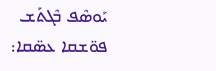ܝܰܘܣܶܦ ܒܶܓܬܰܫ
ܦܘ̈ܫܩܐ ܥܣ̈ܩܐ: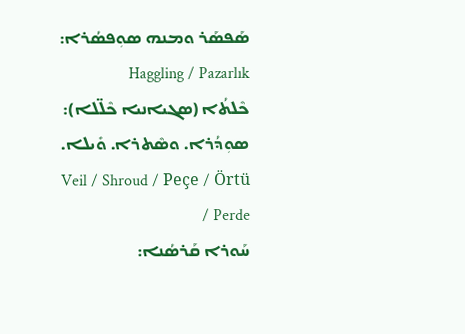ܣܰܦܣܰܪ ܘܡܢܗ ܣܘܼܦܣܳܪܐ: Haggling / Pazarlık
ܟܶܠܬܳܐ (ܣܓܝܐܢܝܐ ܟܶܠ̈ܠܐ): ܣܘܼܕܳܪܐ. ܘܣܶܬܪܐ. ܘܺܝܠܐ. Veil / Shroud / Peçe / Örtü / Perde
ܚܰܘܪܐ ܩܰܪܣܳܢܐ: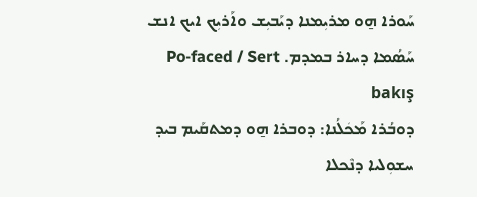ܚܰܘܪܐ ܗ̱ܘ ܡܪܝܼܡܢܐ ܕܝܰܒܝܼܫ ܘܐܰܪܝܼܟ ܐܝܟ ܐܢܫ ܚܰܣܳܡܐ ܕܚܐܪ ܒܡܕܡ. Po-faced / Sert bakış
ܕܘܒܳܪܐ ܡܰܟܿܠܳܢܐ: ܕܘܒܪܐ ܗ̱ܘ ܕܡܬܩܰܝܡ ܒܝܕ ܚܫܘܼܠܝܐ ܕܢܶܟܠܐ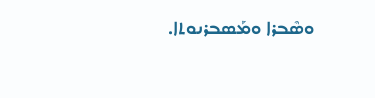ܘܣܶܒܪܐ ܘܡܰܣܒܪܢܘܬܐ.